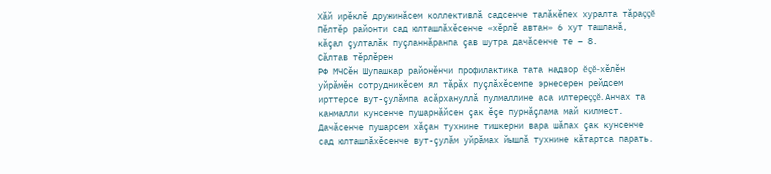Хăй ирĕклĕ дружинăсем коллективлă садсенче талăкĕпех хуралта тăраççĕ
Пĕлтĕр районти сад юлташлăхĕсенче «хĕрлĕ автан» 6 хут ташланă, кăçал çулталăк пуçланнăранпа çав шутра дачăсенче те – 8.
Сăлтав тĕрлĕрен
РФ МЧСĕн Шупашкар районĕнчи профилактика тата надзор ĕçĕ-хĕлĕн уйрăмĕн сотрудникĕсем ял тăрăх пуçлăхĕсемпе эрнесерен рейдсем ирттерсе вут-çулăмпа асăрхануллă пулмаллине аса илтереççĕ. Анчах та канмалли кунсенче пушарнăйсен çак ĕçе пурнăçлама май килмест. Дачăсенче пушарсем хăçан тухнине тишкерни вара шăпах çак кунсенче сад юлташлăхĕсенче вут-çулăм уйрăмах йышлă тухнине кăтартса парать.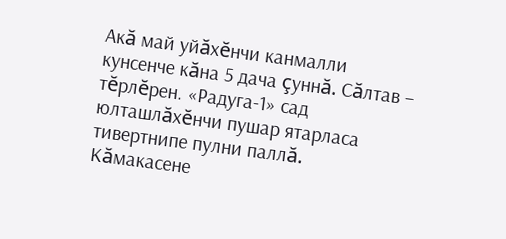Акă май уйăхĕнчи канмалли кунсенче кăна 5 дача çуннă. Сăлтав – тĕрлĕрен. «Радуга-1» сад юлташлăхĕнчи пушар ятарласа тивертнипе пулни паллă. Кăмакасене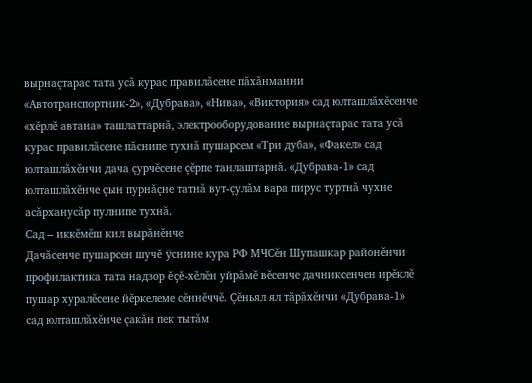вырнаçтарас тата усă курас правилăсене пăхăнманни «Автотранспортник-2», «Дубрава», «Нива», «Виктория» сад юлташлăхĕсенче «хĕрлĕ автана» ташлаттарнă, электрооборудование вырнаçтарас тата усă курас правилăсене пăснипе тухнă пушарсем «Три дуба», «Факел» сад юлташлăхĕнчи дача çурчĕсене çĕрпе танлаштарнă. «Дубрава-1» сад юлташлăхĕнче çын пурнăçне татнă вут-çулăм вара пирус туртнă чухне асăрханусăр пулнипе тухнă.
Сад – иккĕмĕш кил вырăнĕнче
Дачăсенче пушарсен шучĕ ÿснине кура РФ МЧСĕн Шупашкар районĕнчи профилактика тата надзор ĕçĕ-хĕлĕн уйрăмĕ вĕсенче дачниксенчен ирĕклĕ пушар хуралĕсене йĕркелеме сĕннĕччĕ. Çĕньял ял тăрăхĕнчи «Дубрава-1» сад юлташлăхĕнче çакăн пек тытăм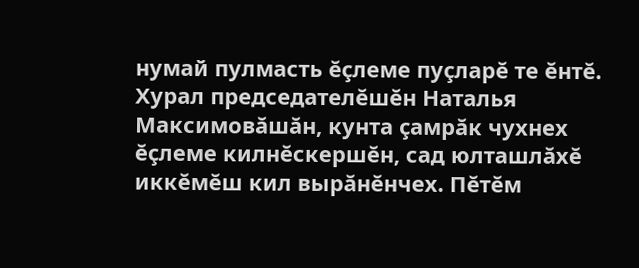нумай пулмасть ĕçлеме пуçларĕ те ĕнтĕ. Хурал председателĕшĕн Наталья Максимовăшăн, кунта çамрăк чухнех ĕçлеме килнĕскершĕн, сад юлташлăхĕ иккĕмĕш кил вырăнĕнчех. Пĕтĕм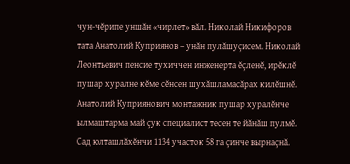чун-чĕрипе уншăн «чирлет» вăл. Николай Никифоров тата Анатолий Куприянов – унăн пулăшуçисем. Николай Леонтьевич пенсие тухиччен инженерта ĕçленĕ, ирĕклĕ пушар хуралне кĕме сĕнсен шухăшламасăрах килĕшнĕ. Анатолий Куприянович монтажник пушар хуралĕнче ылмаштарма май çук специалист тесен те йăнăш пулмĕ.
Сад юлташлăхĕнчи 1134 участок 58 га çинче вырнаçнă.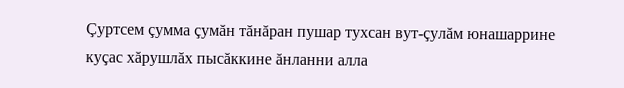Çуртсем çумма çумăн тăнăран пушар тухсан вут-çулăм юнашаррине куçас хăрушлăх пысăккине ăнланни алла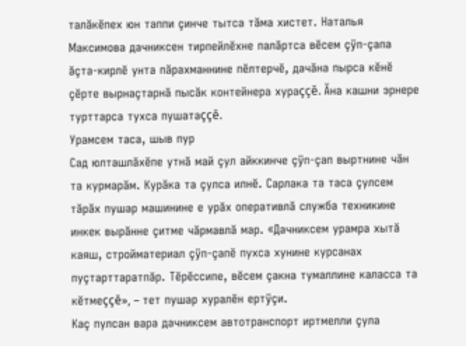талăкĕпех юн таппи çинче тытса тăма хистет. Наталья Максимова дачниксен тирпейлĕхне палăртса вĕсем çÿп-çапа ăçта-кирлĕ унта пăрахманнине пĕлтерчĕ, дачăна пырса кĕнĕ çĕрте вырнаçтарнă пысăк контейнера хураççĕ. Ăна кашни эрнере турттарса тухса пушатаççĕ.
Урамсем таса, шыв пур
Сад юлташлăхĕпе утнă май çул айккинче çÿп-çап выртнине чăн та курмарăм. Курăка та çулса илнĕ. Сарлака та таса çулсем тăрăх пушар машинине е урăх оперативлă служба техникине инкек вырăнне çитме чăрмавлă мар. «Дачниксем урамра хытă каяш, стройматериал çÿп-çапĕ пухса хунине курсанах пуçтарттаратпăр. Тĕрĕссипе, вĕсем çакна тумаллине каласса та кĕтмеççĕ», – тет пушар хуралĕн ертÿçи.
Каç пулсан вара дачниксем автотранспорт иртмелли çула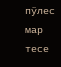пÿлес мар тесе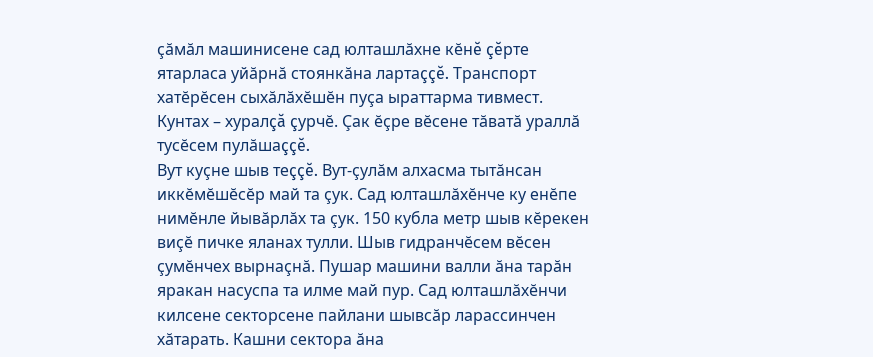çăмăл машинисене сад юлташлăхне кĕнĕ çĕрте ятарласа уйăрнă стоянкăна лартаççĕ. Транспорт хатĕрĕсен сыхăлăхĕшĕн пуçа ыраттарма тивмест. Кунтах – хуралçă çурчĕ. Çак ĕçре вĕсене тăватă ураллă тусĕсем пулăшаççĕ.
Вут куçне шыв теççĕ. Вут-çулăм алхасма тытăнсан иккĕмĕшĕсĕр май та çук. Сад юлташлăхĕнче ку енĕпе нимĕнле йывăрлăх та çук. 150 кубла метр шыв кĕрекен виçĕ пичке яланах тулли. Шыв гидранчĕсем вĕсен çумĕнчех вырнаçнă. Пушар машини валли ăна тарăн яракан насуспа та илме май пур. Сад юлташлăхĕнчи килсене секторсене пайлани шывсăр ларассинчен хăтарать. Кашни сектора ăна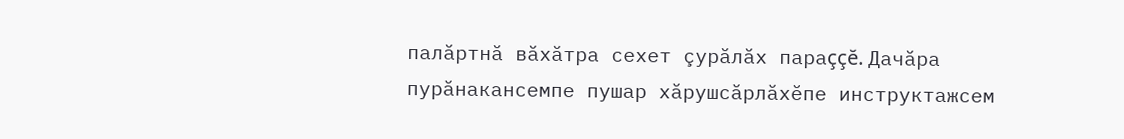палăртнă вăхăтра сехет çурăлăх параççĕ. Дачăра пурăнакансемпе пушар хăрушсăрлăхĕпе инструктажсем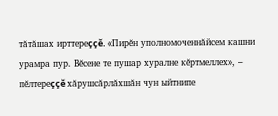тăтăшах ирттереççĕ. «Пирĕн уполномоченнăйсем кашни урамра пур. Вĕсене те пушар хуралне кĕртмеллех», – пĕлтереççĕ хăрушсăрлăхшăн чун ыйтнипе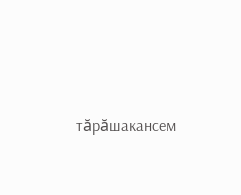тăрăшакансем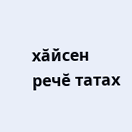хăйсен речĕ татах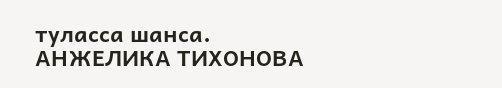туласса шанса.
АНЖЕЛИКА ТИХОНОВА